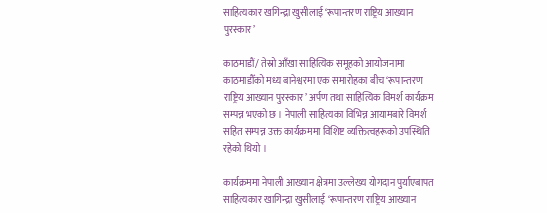साहित्यकार खगिन्द्रा खुसीलाई ‘रूपान्तरण राष्ट्रिय आख्यान पुरस्कार’

काठमाडौं‍/ तेस्रो आँखा साहित्यिक समूहको आयोजनामा काठमाडौँको मध्य बानेश्वरमा एक समारोहका बीच ‘रूपान्तरण राष्ट्रिय आख्यान पुरस्कार’ अर्पण तथा साहित्यिक विमर्श कार्यक्रम सम्पन्न भएको छ । नेपाली साहित्यका विभिन्न आयामबारे विमर्श सहित सम्पन्न उक्त कार्यक्रममा विशिष्ट व्यक्तित्वहरूको उपस्थिति रहेको थियो ।

कार्यक्रममा नेपाली आख्यान क्षेत्रमा उल्लेख्य योगदान पुर्याएबापत साहित्यकार खागिन्द्रा खुसीलाई ‘रूपान्तरण राष्ट्रिय आख्यान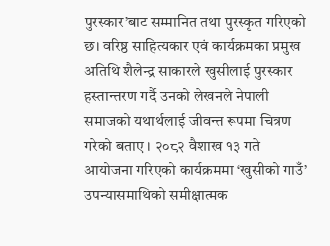पुरस्कार’बाट सम्मानित तथा पुरस्कृत गरिएको छ। वरिष्ठ साहित्यकार एवं कार्यक्रमका प्रमुख अतिथि शैलेन्द्र साकारले खुसीलाई पुरस्कार हस्तान्तरण गर्दै उनको लेखनले नेपाली समाजको यथार्थलाई जीवन्त रूपमा चित्रण गरेको बताए । २०८२ वैशाख १३ गते आयोजना गरिएको कार्यक्रममा ‘खुसीको गाउँ’ उपन्यासमाथिको समीक्षात्मक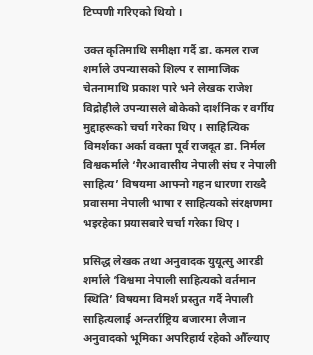टिप्पणी गरिएको थियो ।

उक्त कृतिमाथि समीक्षा गर्दै डा. कमल राज शर्माले उपन्यासको शिल्प र सामाजिक चेतनामाथि प्रकाश पारे भने लेखक राजेश विद्रोहीले उपन्यासले बोकेको दार्शनिक र वर्गीय मुद्दाहरूको चर्चा गरेका थिए । साहित्यिक विमर्शका अर्का वक्ता पूर्व राजदूत डा. निर्मल विश्वकर्माले ‘गैरआवासीय नेपाली संघ र नेपाली साहित्य’ विषयमा आफ्नो गहन धारणा राख्दै प्रवासमा नेपाली भाषा र साहित्यको संरक्षणमा भइरहेका प्रयासबारे चर्चा गरेका थिए ।

प्रसिद्ध लेखक तथा अनुवादक युयूत्सु आरडी शर्माले ‘विश्वमा नेपाली साहित्यको वर्तमान स्थिति’ विषयमा विमर्श प्रस्तुत गर्दै नेपाली साहित्यलाई अन्तर्राष्ट्रिय बजारमा लैजान अनुवादको भूमिका अपरिहार्य रहेको औँल्याए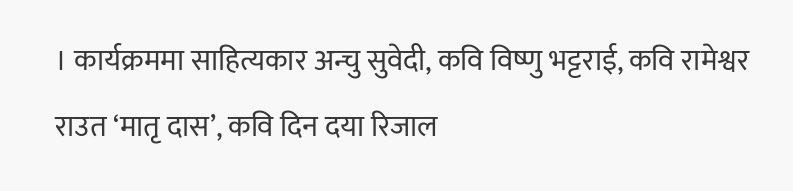। कार्यक्रममा साहित्यकार अन्चु सुवेदी, कवि विष्णु भट्टराई, कवि रामेश्वर राउत ‘मातृ दास’, कवि दिन दया रिजाल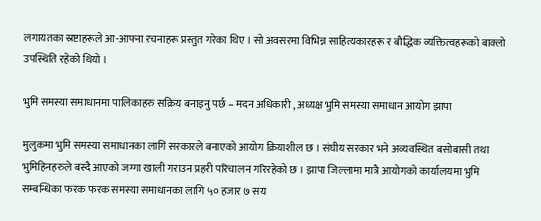लगायतका स्रष्टाहरूले आ-आफ्ना रचनाहरू प्रस्तुत गरेका थिए । सो अवसरमा विभिन्न साहित्यकारहरू र बौद्धिक व्यक्तित्वहरूको बाक्लो उपस्थिति रहेको थियो ।

भुमि समस्या समाधानमा पालिकाहरु सक्रिय बनाइनु पर्छ – मदन अधिकारी , अध्यक्ष भुमि समस्या समाधान आयोग झापा

मुलुकमा भुमि समस्या समाधानका लागि सरकारले बनाएको आयोग क्रियाशील छ । संघीय सरकार भने अव्यवस्थित बसोबासी तथा भुमिहिनहरुले बस्दै आएको जग्गा खाली गराउन प्रहरी परिचालन गरिरहेको छ । झापा जिल्लामा मात्रै आयोगको कार्यालयमा भुमि सम्बन्धिका फरक फरक समस्या समाधानका लागि ५० हजार ७ सय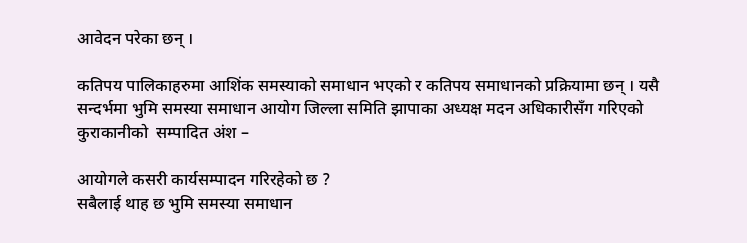आवेदन परेका छन् ।

कतिपय पालिकाहरुमा आशिंक समस्याको समाधान भएको र कतिपय समाधानको प्रक्रियामा छन् । यसै सन्दर्भमा भुमि समस्या समाधान आयोग जिल्ला समिति झापाका अध्यक्ष मदन अधिकारीसँग गरिएको कुराकानीको  सम्पादित अंश –

आयोगले कसरी कार्यसम्पादन गरिरहेको छ ?
सबैलाई थाह छ भुमि समस्या समाधान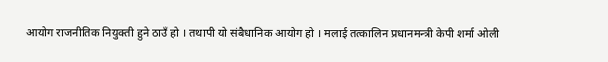आयोग राजनीतिक नियुक्ती हुने ठाउँ हो । तथापी यो संबैधानिक आयोग हो । मलाई तत्कालिन प्रधानमन्त्री केपी शर्मा ओली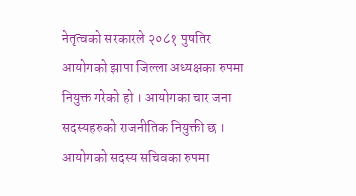नेतृत्वको सरकारले २०८१ पुषतिर आयोगको झापा जिल्ला अध्यक्षका रुपमा नियुक्त गरेको हो । आयोगका चार जना सदस्यहरुको राजनीतिक नियुक्ती छ ।
आयोगको सदस्य सचिवका रुपमा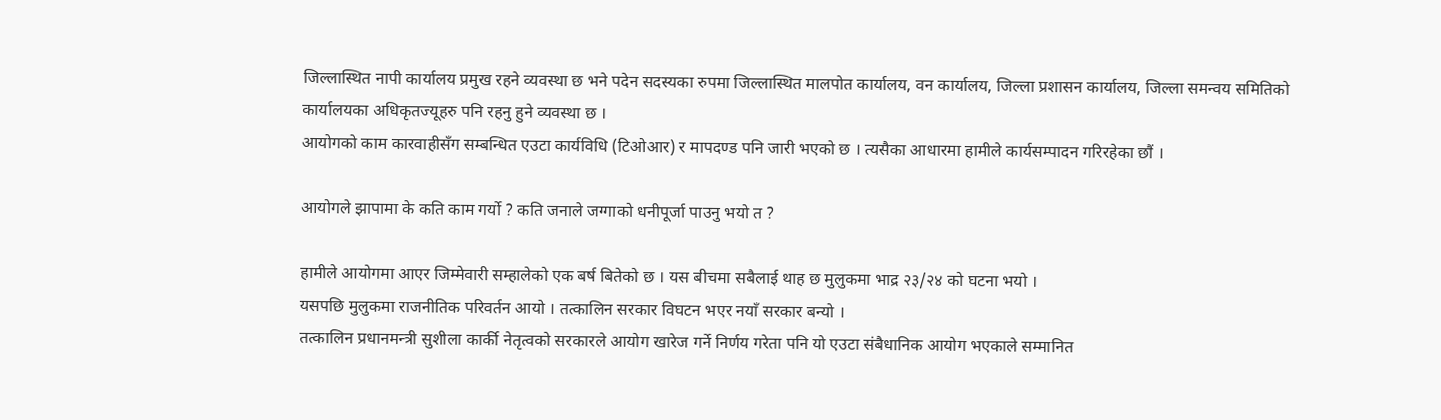जिल्लास्थित नापी कार्यालय प्रमुख रहने व्यवस्था छ भने पदेन सदस्यका रुपमा जिल्लास्थित मालपोत कार्यालय, वन कार्यालय, जिल्ला प्रशासन कार्यालय, जिल्ला समन्वय समितिको कार्यालयका अधिकृतज्यूहरु पनि रहनु हुने व्यवस्था छ ।
आयोगको काम कारवाहीसँग सम्बन्धित एउटा कार्यविधि (टिओआर) र मापदण्ड पनि जारी भएको छ । त्यसैका आधारमा हामीले कार्यसम्पादन गरिरहेका छौं ।

आयोगले झापामा के कति काम गर्यो ? कति जनाले जग्गाको धनीपूर्जा पाउनु भयो त ?

हामीले आयोगमा आएर जिम्मेवारी सम्हालेको एक बर्ष बितेको छ । यस बीचमा सबैलाई थाह छ मुलुकमा भाद्र २३/२४ को घटना भयो ।
यसपछि मुलुकमा राजनीतिक परिवर्तन आयो । तत्कालिन सरकार विघटन भएर नयाँ सरकार बन्यो ।
तत्कालिन प्रधानमन्त्री सुशीला कार्की नेतृत्वको सरकारले आयोग खारेज गर्ने निर्णय गरेता पनि यो एउटा संबैधानिक आयोग भएकाले सम्मानित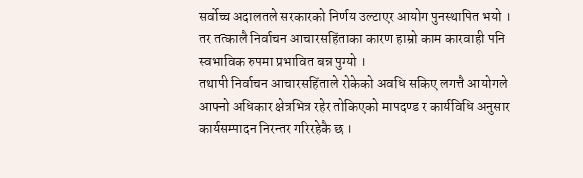सर्वोच्च अदालतले सरकारको निर्णय उल्टाएर आयोग पुनस्थापित भयो ।
तर तत्कालै निर्वाचन आचारसहिंताका कारण हाम्रो काम कारवाही पनि स्वभाविक रुपमा प्रभावित बन्न पुग्यो ।
तथापी निर्वाचन आचारसहिंताले रोकेको अवधि सकिए लगत्तै आयोगले आफ्नो अधिकार क्षेत्रभित्र रहेर तोकिएको मापदण्ड र कार्यविधि अनुसार कार्यसम्पादन निरन्तर गरिरहेकै छ ।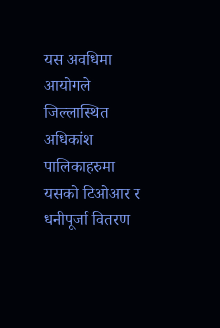यस अवधिमा आयोगले जिल्लास्थित अधिकांश पालिकाहरुमा यसको टिओआर र धनीपूर्जा वितरण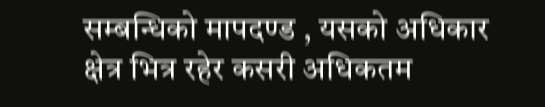सम्बन्धिको मापदण्ड , यसको अधिकार क्षेत्र भित्र रहेर कसरी अधिकतम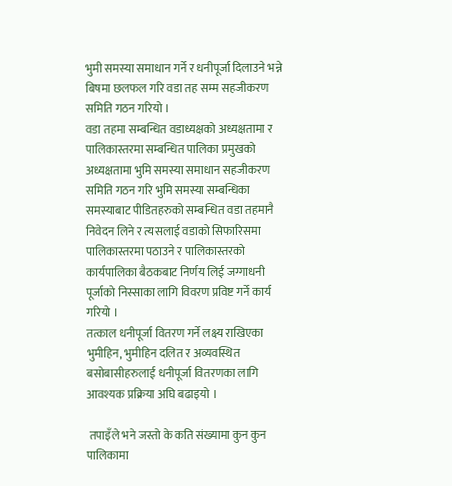भुमी समस्या समाधान गर्ने र धनीपूर्जा दिलाउने भन्ने बिषमा छलफल गरि वडा तह सम्म सहजीकरण समिति गठन गरियो ।
वडा तहमा सम्बन्धित वडाध्यक्षको अध्यक्षतामा र पालिकास्तरमा सम्बन्धित पालिका प्रमुखको अध्यक्षतामा भुमि समस्या समाधान सहजीकरण समिति गठन गरि भुमि समस्या सम्बन्धिका समस्याबाट पीडितहरुको सम्बन्धित वडा तहमानै निवेदन लिने र त्यसलाई वडाको सिफारिसमा पालिकास्तरमा पठाउने र पालिकास्तरको कार्यपालिका बैठकबाट निर्णय लिई जग्गाधनी पूर्जाको निस्साका लागि विवरण प्रविष्ट गर्ने कार्य गरियो ।
तत्काल धनीपूर्जा वितरण गर्ने लक्ष्य राखिएका भुमीहिन, भुमीहिन दलित र अव्यवस्थित बसोबासीहरुलाई धनीपूर्जा वितरणका लागि आवश्यक प्रक्रिया अघि बढाइयो ।

 तपाइँले भने जस्तो के कति संख्यामा कुन कुन पालिकामा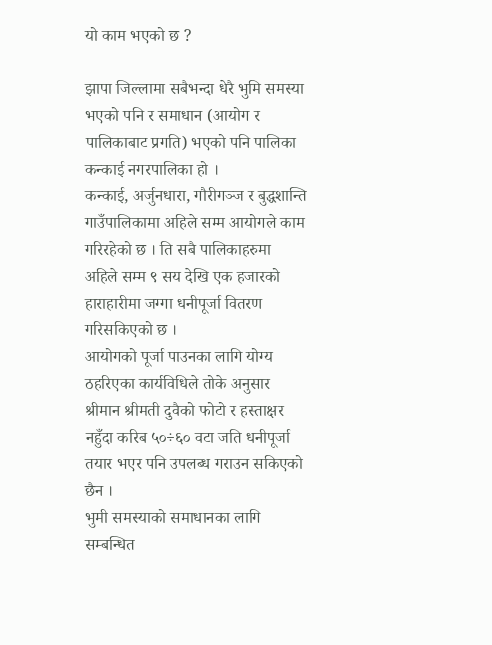यो काम भएको छ ?

झापा जिल्लामा सबैभन्दा धेरै भुमि समस्या भएको पनि र समाधान (आयोग र पालिकाबाट प्रगति) भएको पनि पालिका कन्काई नगरपालिका हो ।
कन्काई, अर्जुनधारा, गौरीगञ्ज र बुद्धशान्ति गाउँपालिकामा अहिले सम्म आयोगले काम गरिरहेको छ । ति सबै पालिकाहरुमा अहिले सम्म ९ सय देखि एक हजारको हाराहारीमा जग्गा धनीपूर्जा वितरण गरिसकिएको छ ।
आयोगको पूर्जा पाउनका लागि योग्य ठहरिएका कार्यविधिले तोके अनुसार श्रीमान श्रीमती दुवैको फोटो र हस्ताक्षर नहुँदा करिब ५०÷६० वटा जति धनीपूर्जा तयार भएर पनि उपलब्ध गराउन सकिएको छैन ।
भुमी समस्याको समाधानका लागि सम्बन्धित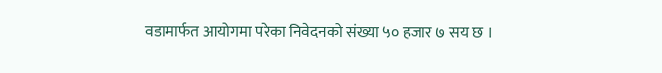वडामार्फत आयोगमा परेका निवेदनको संख्या ५० हजार ७ सय छ ।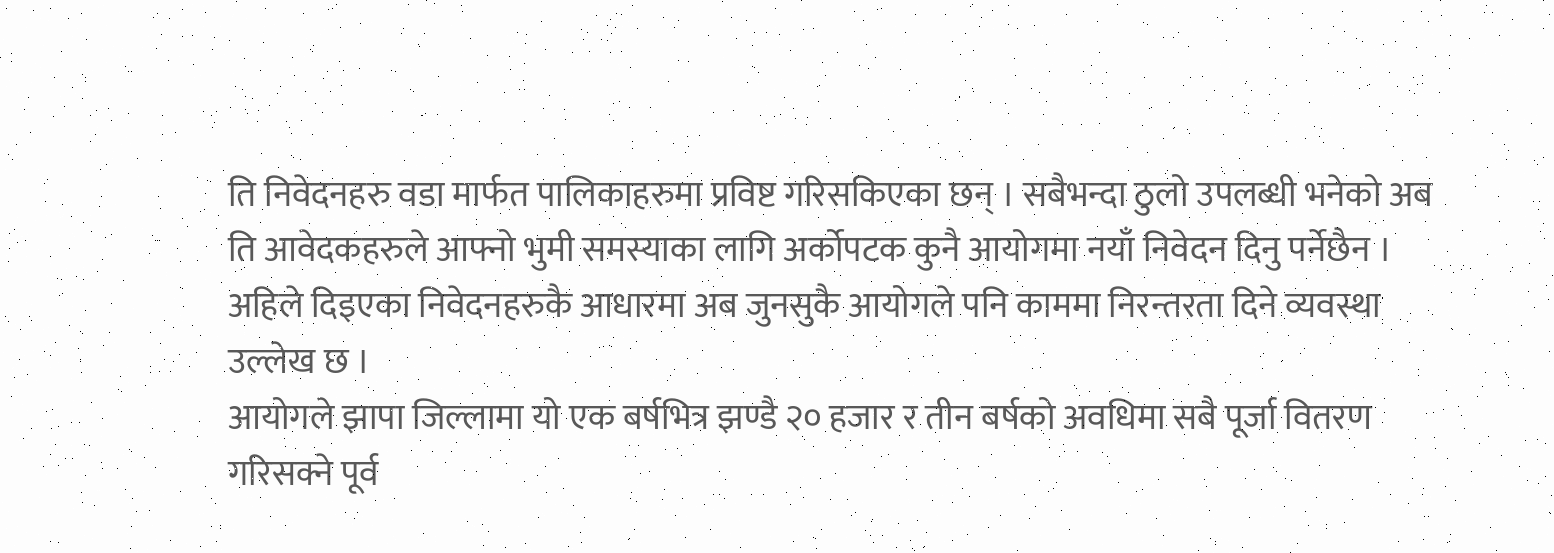ति निवेदनहरु वडा मार्फत पालिकाहरुमा प्रविष्ट गरिसकिएका छन् । सबैभन्दा ठुलो उपलब्धी भनेको अब ति आवेदकहरुले आफ्नो भुमी समस्याका लागि अर्कोपटक कुनै आयोगमा नयाँ निवेदन दिनु पर्नेछैन । अहिले दिइएका निवेदनहरुकै आधारमा अब जुनसुकै आयोगले पनि काममा निरन्तरता दिने व्यवस्था उल्लेख छ ।
आयोगले झापा जिल्लामा यो एक बर्षभित्र झण्डै २० हजार र तीन बर्षको अवधिमा सबै पूर्जा वितरण गरिसक्ने पूर्व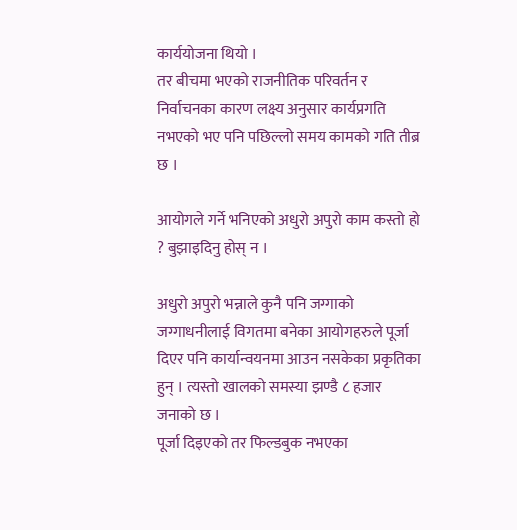कार्ययोजना थियो ।
तर बीचमा भएको राजनीतिक परिवर्तन र निर्वाचनका कारण लक्ष्य अनुसार कार्यप्रगति नभएको भए पनि पछिल्लो समय कामको गति तीब्र छ ।

आयोगले गर्ने भनिएको अधुरो अपुरो काम कस्तो हो ? बुझाइदिनु होस् न ।

अधुरो अपुरो भन्नाले कुनै पनि जग्गाको जग्गाधनीलाई विगतमा बनेका आयोगहरुले पूर्जा दिएर पनि कार्यान्वयनमा आउन नसकेका प्रकृतिका हुन् । त्यस्तो खालको समस्या झण्डै ८ हजार जनाको छ ।
पूर्जा दिइएको तर फिल्डबुक नभएका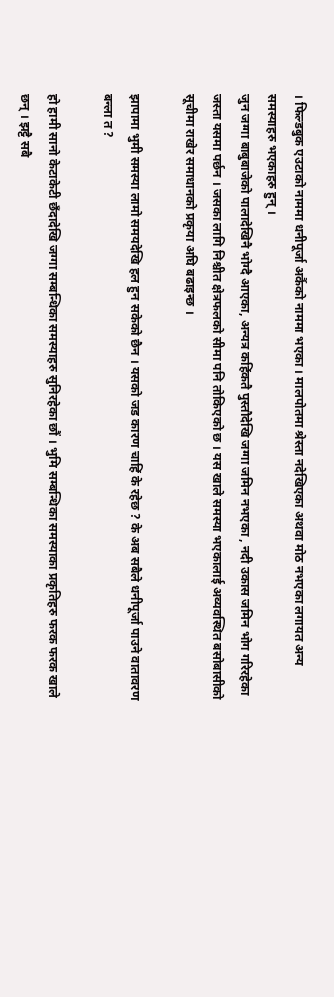। फिल्डबुक एउटाको नाममा धनीपूर्जा अर्कैको नाममा भएका । मालपोतमा श्रेस्ता नदेखिएका अथवा मोठ नभएका लगायत अन्य समस्याहरु भएकाहरु हुन् ।
जुन जग्गा बाबुबाजेको पालादेखिनै भोग्दै आएका, अन्यत्र कहिंकतै पुस्तौदेखि जग्गा जमिन नभएका , नदी उकास जमिन भोग गरिरहेका जस्ता यसमा पर्छन । जसका लागि निश्चीत क्षेत्रफलको सीमा पनि तोकिएको छ । यस खाले समस्या भएकालाई अव्यवस्थित बसोबासीको सूचीमा राखेर समाधानको प्रकृया अघि बढाइन्छ ।

झापामा भुमी समस्या लामो समयदेखि हल हुन सकेको छैन । यसको जड कारण चाहिं के रहेछ ? के अब सबैले धनीपूर्जा पाउने वातावरण बन्ला त ?

हो हामी सानो केटाकेटी छँदादेखि जग्गा सम्बन्धिका समस्याहरु सुनिरहेका छौं । भुमि सम्बन्धिका समस्याका प्रकृतिहरु फरक फरक खाले छन् । झट्टै सबै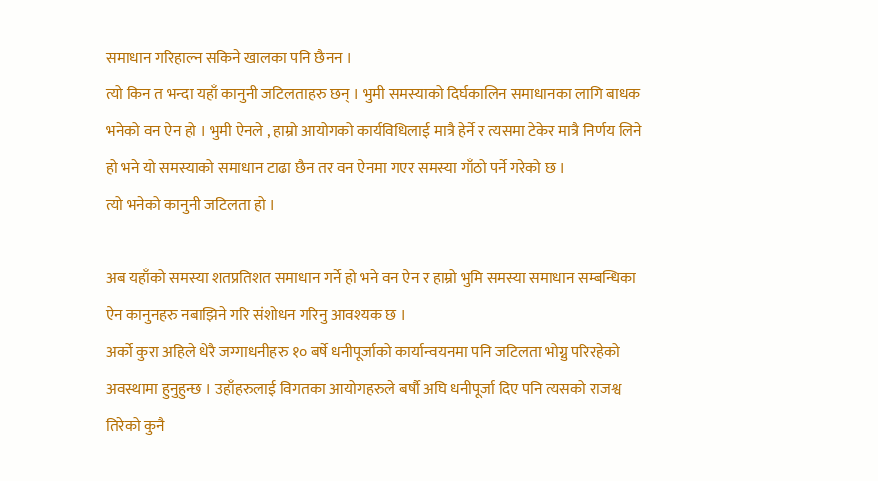समाधान गरिहाल्न सकिने खालका पनि छैनन ।
त्यो किन त भन्दा यहाँ कानुनी जटिलताहरु छन् । भुमी समस्याको दिर्घकालिन समाधानका लागि बाधक भनेको वन ऐन हो । भुमी ऐनले , हाम्रो आयोगको कार्यविधिलाई मात्रै हेर्ने र त्यसमा टेकेर मात्रै निर्णय लिने हो भने यो समस्याको समाधान टाढा छैन तर वन ऐनमा गएर समस्या गाँठो पर्ने गरेको छ ।
त्यो भनेको कानुनी जटिलता हो ।

अब यहाँको समस्या शतप्रतिशत समाधान गर्ने हो भने वन ऐन र हाम्रो भुमि समस्या समाधान सम्बन्धिका ऐन कानुनहरु नबाझिने गरि संशोधन गरिनु आवश्यक छ ।
अर्को कुरा अहिले धेरै जग्गाधनीहरु १० बर्षे धनीपूर्जाको कार्यान्वयनमा पनि जटिलता भोग्नु परिरहेको अवस्थामा हुनुहुन्छ । उहाँहरुलाई विगतका आयोगहरुले बर्षौ अघि धनीपूर्जा दिए पनि त्यसको राजश्व तिरेको कुनै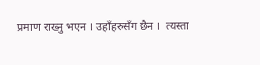प्रमाण राख्नु भएन । उहाँहरुसँग छैन ।  त्यस्ता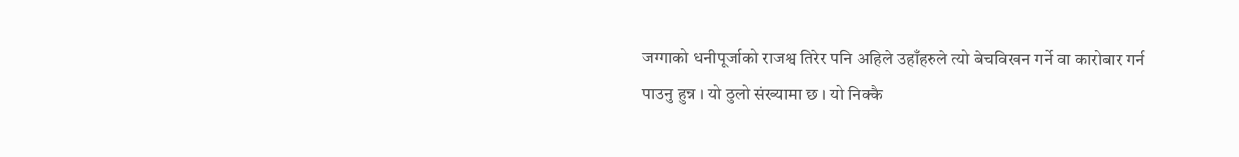जग्गाको धनीपूर्जाको राजश्व तिरेर पनि अहिले उहाँहरुले त्यो बेचविखन गर्ने वा कारोबार गर्न पाउनु हुन्न । यो ठुलो संख्यामा छ । यो निक्कै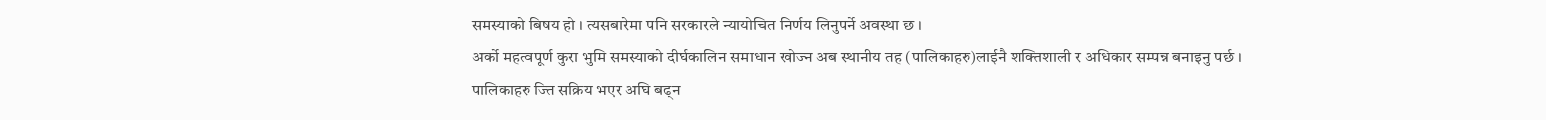समस्याको बिषय हो । त्यसबारेमा पनि सरकारले न्यायोचित निर्णय लिनुपर्ने अवस्था छ ।
अर्को महत्वपूर्ण कुरा भुमि समस्याको दीर्घकालिन समाधान खोज्न अब स्थानीय तह (पालिकाहरु)लाईनै शक्तिशाली र अधिकार सम्पन्न बनाइनु पर्छ ।
पालिकाहरु ज्ति सक्रिय भएर अघि बढ्न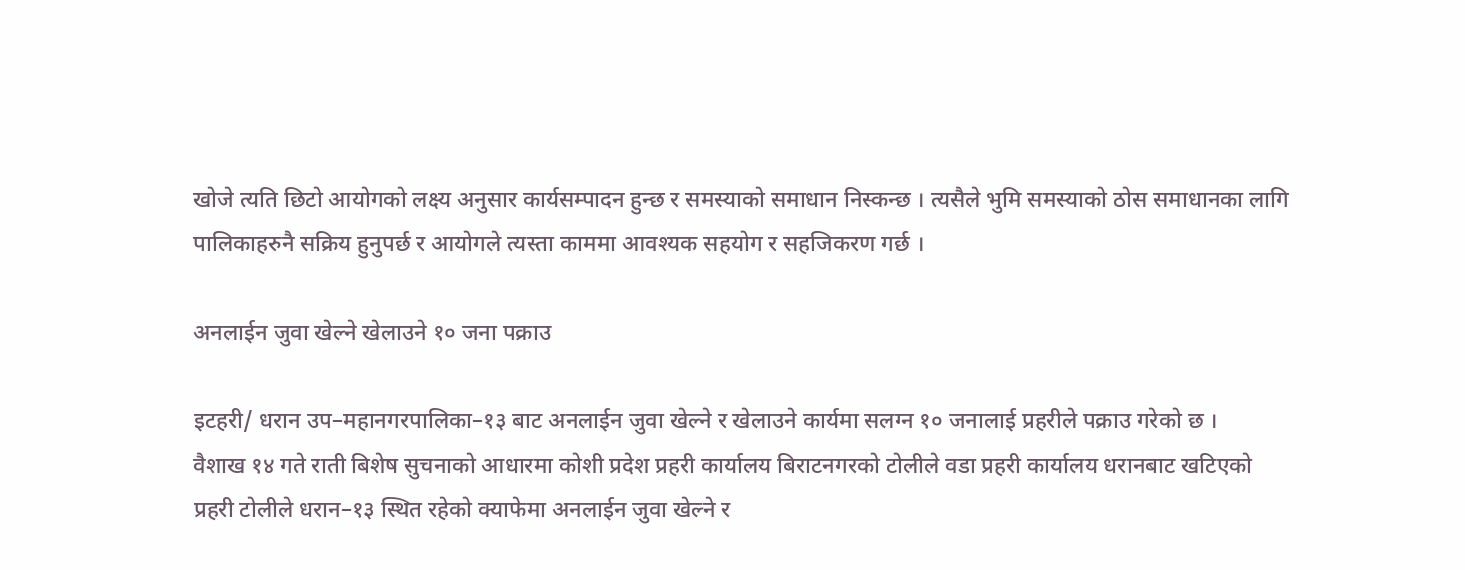खोजे त्यति छिटो आयोगको लक्ष्य अनुसार कार्यसम्पादन हुन्छ र समस्याको समाधान निस्कन्छ । त्यसैले भुमि समस्याको ठोस समाधानका लागि पालिकाहरुनै सक्रिय हुनुपर्छ र आयोगले त्यस्ता काममा आवश्यक सहयोग र सहजिकरण गर्छ ।

अनलाईन जुवा खेल्ने खेलाउने १० जना पक्राउ

इटहरी/ धरान उप–महानगरपालिका–१३ बाट अनलाईन जुवा खेल्ने र खेलाउने कार्यमा सलग्न १० जनालाई प्रहरीले पक्राउ गरेको छ ।
वैशाख १४ गते राती बिशेष सुचनाको आधारमा कोशी प्रदेश प्रहरी कार्यालय बिराटनगरको टोलीले वडा प्रहरी कार्यालय धरानबाट खटिएको प्रहरी टोलीले धरान–१३ स्थित रहेको क्याफेमा अनलाईन जुवा खेल्ने र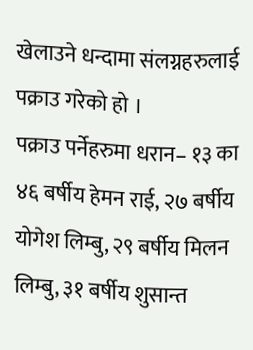खेलाउने धन्दामा संलग्नहरुलाई पक्राउ गरेको हो ।
पक्राउ पर्नेहरुमा धरान– १३ का ४६ बर्षीय हेमन राई, २७ बर्षीय योगेश लिम्बु, २९ बर्षीय मिलन लिम्बु, ३१ बर्षीय शुसान्त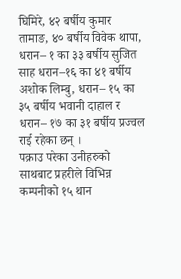घिमिरे, ४२ बर्षीय कुमार तामाङ, ४० बर्षीय विवेक थापा, धरान– १ का ३३ बर्षीय सुजित साह धरान–१६ का ४१ बर्षीय अशोक लिम्बु, धरान– १५ का ३५ बर्षीय भवानी दाहाल र धरान– १७ का ३१ बर्षीय प्रज्वल राई रहेका छन् ।
पक्राउ परेका उनीहरुको साथबाट प्रहरीले विभिन्न कम्पनीको १५ थान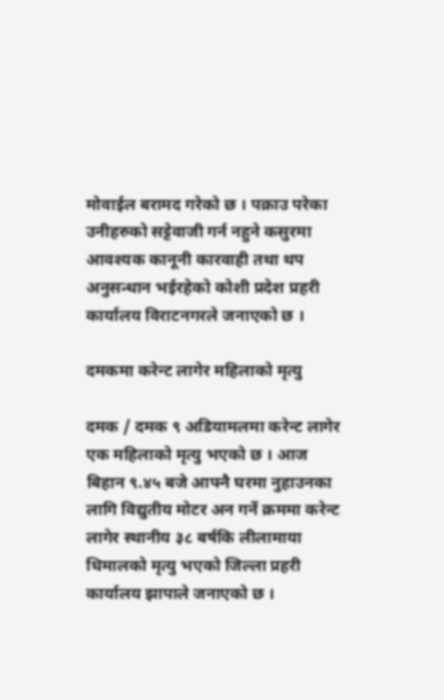मोवाईल बरामद गरेको छ । पक्राउ परेका उनीहरुको सट्टेवाजी गर्न नहुने कसुरमा आवश्यक कानूनी कारवाही तथा थप अनुसन्धान भईरहेको कोशी प्रदेश प्रहरी कार्यालय विराटनगरले जनाएको छ ।

दमकमा करेन्ट लागेर महिलाको मृत्यु

दमक / दमक ९ अडियामलमा करेन्ट लागेर एक महिलाको मृत्यु भएको छ । आज बिहान ९.४५ बजे आफ्नै घरमा नुहाउनका लागि विद्युतीय मोटर अन गर्ने क्रममा करेन्ट लागेर स्थानीय ३८ बर्षकि लीलामाया धिमालको मृत्यु भएको जिल्ला प्रहरी कार्यालय झापाले जनाएको छ ।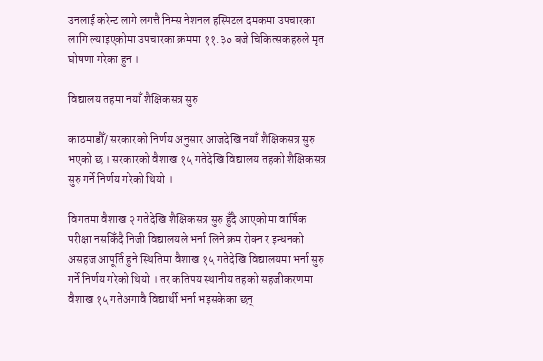उनलाई करेन्ट लागे लगत्तै निम्स नेशनल हस्पिटल दमकमा उपचारका लागि ल्याइएकोमा उपचारका क्रममा ११.३० बजे चिकित्सकहरुले मृत घोषणा गरेका हुन ।

विद्यालय तहमा नयाँ शैक्षिकसत्र सुरु

काठमाडौँ/ सरकारको निर्णय अनुसार आजदेखि नयाँ शैक्षिकसत्र सुरु भएको छ । सरकारको वैशाख १५ गतेदेखि विद्यालय तहको शैक्षिकसत्र सुरु गर्ने निर्णय गरेको थियो ।

विगतमा वैशाख २ गतेदेखि शैक्षिकसत्र सुरु हुँदै आएकोमा वार्षिक परीक्षा नसकिँदै निजी विद्यालयले भर्ना लिने क्रम रोक्न र इन्धनको असहज आपूर्ति हुने स्थितिमा वैशाख १५ गतेदेखि विद्यालयमा भर्ना सुरु गर्ने निर्णय गरेको थियो । तर कतिपय स्थानीय तहको सहजीकरणमा वैशाख १५ गतेअगावै विद्यार्थी भर्ना भइसकेका छन्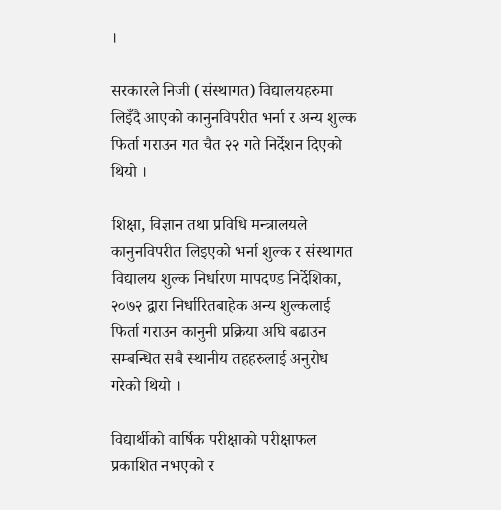।

सरकारले निजी (संस्थागत) विद्यालयहरुमा लिइँदै आएको कानुनविपरीत भर्ना र अन्य शुल्क फिर्ता गराउन गत चैत २२ गते निर्देशन दिएको थियो ।

शिक्षा, विज्ञान तथा प्रविधि मन्त्रालयले कानुनविपरीत लिइएको भर्ना शुल्क र संस्थागत विद्यालय शुल्क निर्धारण मापदण्ड निर्देशिका, २०७२ द्वारा निर्धारितबाहेक अन्य शुल्कलाई फिर्ता गराउन कानुनी प्रक्रिया अघि बढाउन सम्बन्धित सबै स्थानीय तहहरुलाई अनुरोध गरेको थियो ।

विद्यार्थीको वार्षिक परीक्षाको परीक्षाफल प्रकाशित नभएको र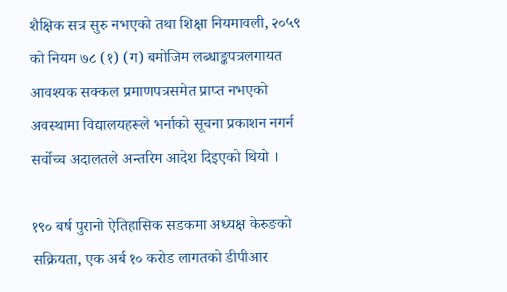शैक्षिक सत्र सुरु नभएको तथा शिक्षा नियमावली, २०५९ को नियम ७८ (१) (ग) बमोजिम लब्धाङ्कपत्रलगायत आवश्यक सक्कल प्रमाणपत्रसमेत प्राप्त नभएको अवस्थामा विद्यालयहरूले भर्नाको सूचना प्रकाशन नगर्न सर्वोच्च अदालतले अन्तरिम आदेश दिइएको थियो ।

१९० बर्ष पुरानो ऐतिहासिक सडकमा अध्यक्ष केरुङको सक्रियता, एक अर्ब १० करोड लागतको डीपीआर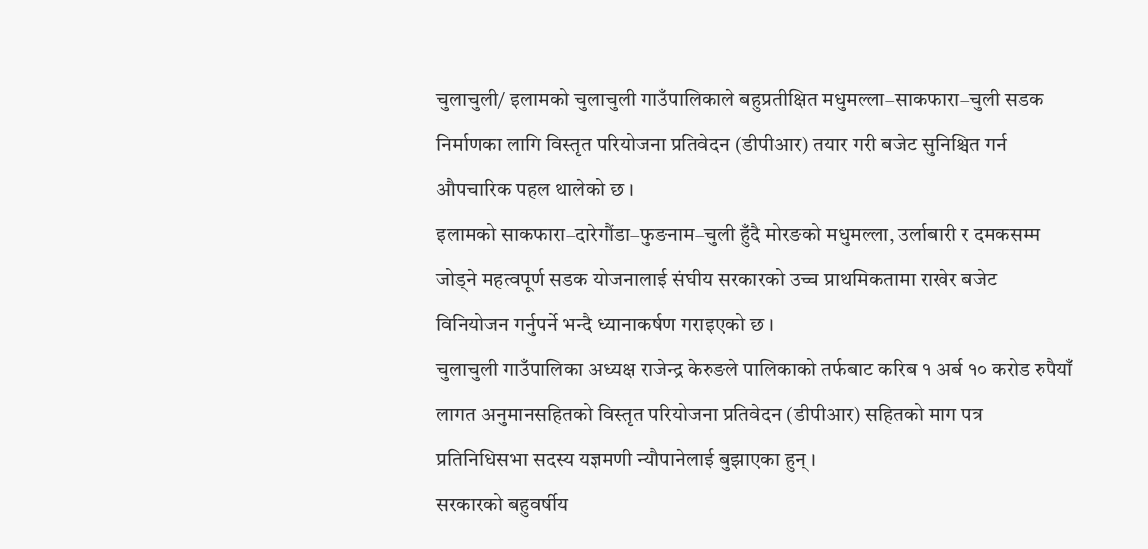चुलाचुली/ इलामको चुलाचुली गाउँपालिकाले बहुप्रतीक्षित मधुमल्ला–साकफारा–चुली सडक निर्माणका लागि विस्तृत परियोजना प्रतिवेदन (डीपीआर) तयार गरी बजेट सुनिश्चित गर्न औपचारिक पहल थालेको छ ।
इलामको साकफारा–दारेगौंडा–फुङनाम–चुली हुँदै मोरङको मधुमल्ला, उर्लाबारी र दमकसम्म जोड्ने महत्वपूर्ण सडक योजनालाई संघीय सरकारको उच्च प्राथमिकतामा राखेर बजेट विनियोजन गर्नुपर्ने भन्दै ध्यानाकर्षण गराइएको छ ।
चुलाचुली गाउँपालिका अध्यक्ष राजेन्द्र केरुङले पालिकाको तर्फबाट करिब १ अर्ब १० करोड रुपैयाँ लागत अनुमानसहितको विस्तृत परियोजना प्रतिवेदन (डीपीआर) सहितको माग पत्र प्रतिनिधिसभा सदस्य यज्ञमणी न्यौपानेलाई बुझाएका हुन् ।
सरकारको बहुवर्षीय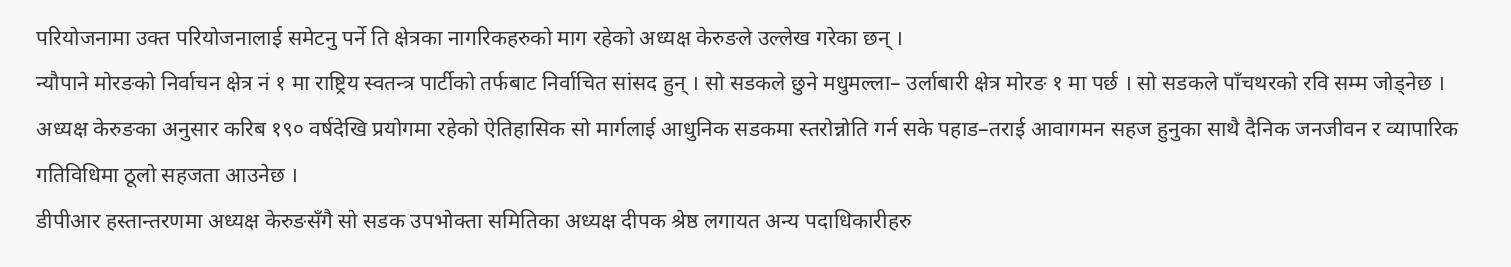परियोजनामा उक्त परियोजनालाई समेटनु पर्ने ति क्षेत्रका नागरिकहरुको माग रहेको अध्यक्ष केरुङले उल्लेख गरेका छन् ।
न्यौपाने मोरङको निर्वाचन क्षेत्र नं १ मा राष्ट्रिय स्वतन्त्र पार्टीको तर्फबाट निर्वाचित सांसद हुन् । सो सडकले छुने मधुमल्ला– उर्लाबारी क्षेत्र मोरङ १ मा पर्छ । सो सडकले पाँचथरको रवि सम्म जोड्नेछ ।
अध्यक्ष केरुङका अनुसार करिब १९० वर्षदेखि प्रयोगमा रहेको ऐतिहासिक सो मार्गलाई आधुनिक सडकमा स्तरोन्नोति गर्न सके पहाड–तराई आवागमन सहज हुनुका साथै दैनिक जनजीवन र व्यापारिक गतिविधिमा ठूलो सहजता आउनेछ ।
डीपीआर हस्तान्तरणमा अध्यक्ष केरुङसँगै सो सडक उपभोक्ता समितिका अध्यक्ष दीपक श्रेष्ठ लगायत अन्य पदाधिकारीहरु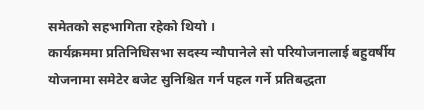समेतको सहभागिता रहेको थियो ।
कार्यक्रममा प्रतिनिधिसभा सदस्य न्यौपानेले सो परियोजनालाई बहुवर्षीय योजनामा समेटेर बजेट सुनिश्चित गर्न पहल गर्ने प्रतिबद्धता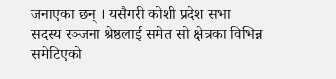जनाएका छन् । यसैगरी कोशी प्रदेश सभा सदस्य रञ्जना श्रेष्ठलाई समेत सो क्षेत्रका विभिन्न समेटिएको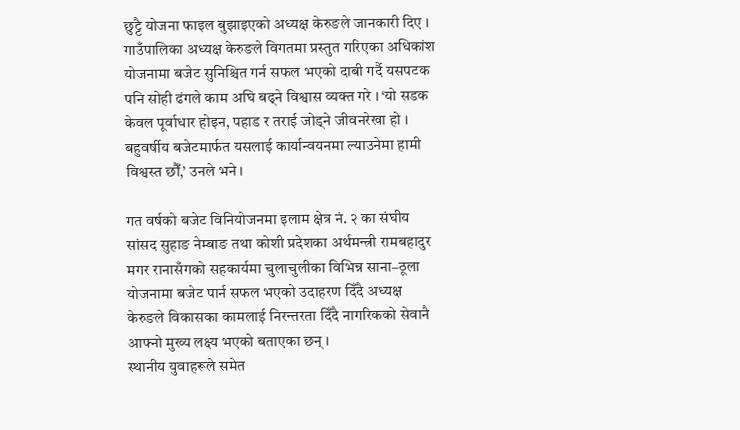छुट्टै योजना फाइल बुझाइएको अध्यक्ष केरुङले जानकारी दिए ।
गाउँपालिका अध्यक्ष केरुङले विगतमा प्रस्तुत गरिएका अधिकांश योजनामा बजेट सुनिश्चित गर्न सफल भएको दाबी गर्दै यसपटक पनि सोही ढंगले काम अघि बढ्ने विश्वास व्यक्त गरे । ‘यो सडक केवल पूर्वाधार होइन, पहाड र तराई जोड्ने जीवनरेखा हो । बहुवर्षीय बजेटमार्फत यसलाई कार्यान्वयनमा ल्याउनेमा हामी विश्वस्त छौँ,’ उनले भने ।

गत वर्षको बजेट विनियोजनमा इलाम क्षेत्र नं. २ का संघीय सांसद सुहाङ नेम्बाङ तथा कोशी प्रदेशका अर्थमन्त्री रामबहादुर मगर रानासँगको सहकार्यमा चुलाचुलीका विभिन्न साना–ठूला योजनामा बजेट पार्न सफल भएको उदाहरण दिँदै अध्यक्ष केरुङले विकासका कामलाई निरन्तरता दिँदै नागरिकको सेवानै आफ्नो मुख्य लक्ष्य भएको बताएका छन् ।
स्थानीय युवाहरूले समेत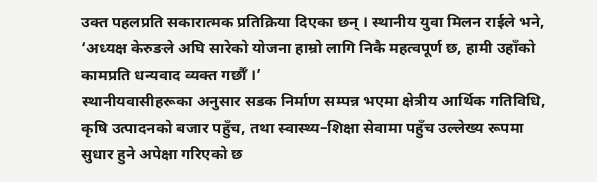उक्त पहलप्रति सकारात्मक प्रतिक्रिया दिएका छन् । स्थानीय युवा मिलन राईले भने, ‘अध्यक्ष केरुङले अघि सारेको योजना हाम्रो लागि निकै महत्वपूर्ण छ, हामी उहाँको कामप्रति धन्यवाद व्यक्त गर्छौँ ।’
स्थानीयवासीहरूका अनुसार सडक निर्माण सम्पन्न भएमा क्षेत्रीय आर्थिक गतिविधि, कृषि उत्पादनको बजार पहुँच, तथा स्वास्थ्य–शिक्षा सेवामा पहुँच उल्लेख्य रूपमा सुधार हुने अपेक्षा गरिएको छ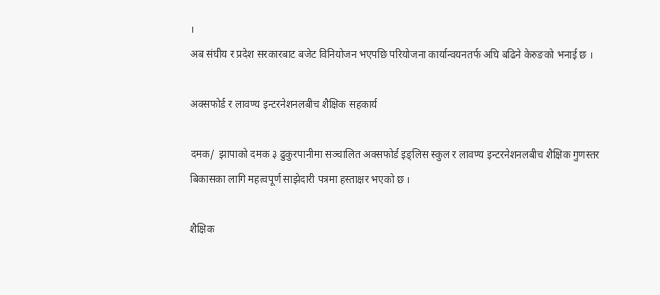।
अब संघीय र प्रदेश सरकारबाट बजेट विनियोजन भएपछि परियोजना कार्यान्वयनतर्फ अघि बढिने केरुङको भनाई छ ।

अक्सफोर्ड र लावण्य इन्टरनेशनलबीच शैक्षिक सहकार्य

दमक/  झापाको दमक ३ ढुकुरपानीमा सञ्चालित अक्सफोर्ड इङ्लिस स्कुल र लावण्य इन्टरनेशनलबीच शैक्षिक गुणस्तर बिकासका लागि महत्वपूर्ण साझेदारी पत्रमा हस्ताक्षर भएको छ ।

शैक्षिक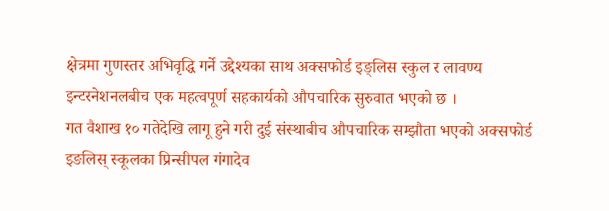क्षेत्रमा गुणस्तर अभिवृद्धि गर्ने उद्देश्यका साथ अक्सफोर्ड इङ्लिस स्कुल र लावण्य इन्टरनेशनलबीच एक महत्वपूर्ण सहकार्यको औपचारिक सुरुवात भएको छ ।
गत वैशाख १० गतेदेखि लागू हुने गरी दुई संस्थाबीच औपचारिक सम्झौता भएको अक्सफोर्ड इङलिस् स्कूलका प्रिन्सीपल गंगादेव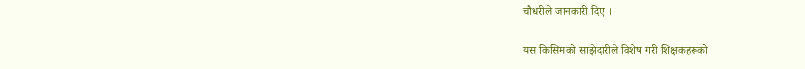चौधरीले जानकारी दिए ।

यस किसिमको साझेदारीले विशेष गरी शिक्षकहरूको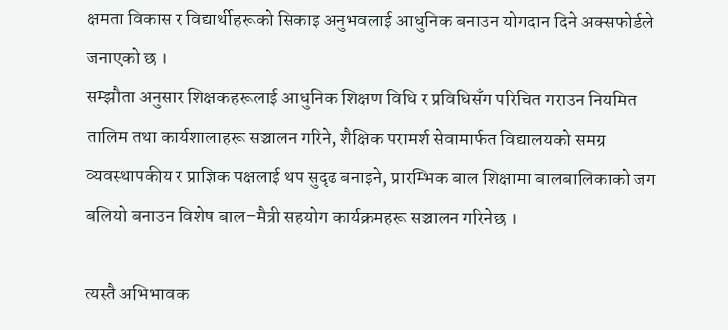क्षमता विकास र विद्यार्थीहरूको सिकाइ अनुभवलाई आधुनिक बनाउन योगदान दिने अक्सफोर्डले जनाएको छ ।
सम्झौता अनुसार शिक्षकहरूलाई आधुनिक शिक्षण विधि र प्रविधिसँग परिचित गराउन नियमित तालिम तथा कार्यशालाहरू सञ्चालन गरिने, शैक्षिक परामर्श सेवामार्फत विद्यालयको समग्र व्यवस्थापकीय र प्राज्ञिक पक्षलाई थप सुदृढ बनाइने, प्रारम्भिक बाल शिक्षामा बालबालिकाको जग बलियो बनाउन विशेष बाल–मैत्री सहयोग कार्यक्रमहरू सञ्चालन गरिनेछ ।

त्यस्तै अभिभावक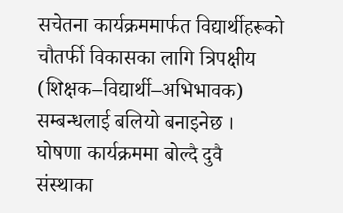सचेतना कार्यक्रममार्फत विद्यार्थीहरूको चौतर्फी विकासका लागि त्रिपक्षीय (शिक्षक–विद्यार्थी–अभिभावक) सम्बन्धलाई बलियो बनाइनेछ ।
घोषणा कार्यक्रममा बोल्दै दुवै संस्थाका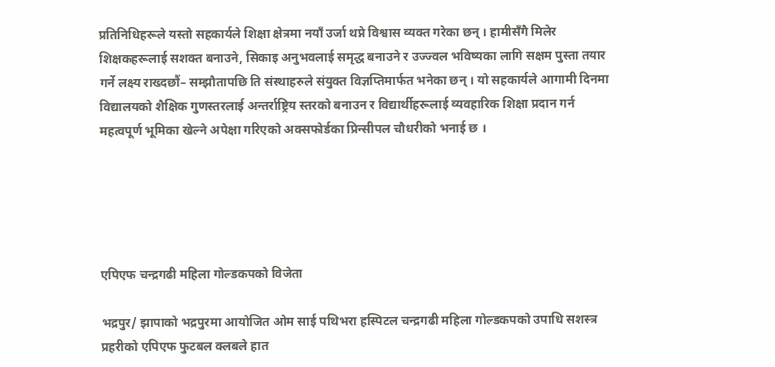प्रतिनिधिहरूले यस्तो सहकार्यले शिक्षा क्षेत्रमा नयाँ उर्जा थप्ने विश्वास व्यक्त गरेका छन् । हामीसँगै मिलेर शिक्षकहरूलाई सशक्त बनाउने, सिकाइ अनुभवलाई समृद्ध बनाउने र उज्ज्वल भविष्यका लागि सक्षम पुस्ता तयार गर्ने लक्ष्य राख्दछौं– सम्झौतापछि ति संस्थाहरुले संयुक्त विज्ञप्तिमार्फत भनेका छन् । यो सहकार्यले आगामी दिनमा विद्यालयको शैक्षिक गुणस्तरलाई अन्तर्राष्ट्रिय स्तरको बनाउन र विद्यार्थीहरूलाई व्यवहारिक शिक्षा प्रदान गर्न महत्वपूर्ण भूमिका खेल्ने अपेक्षा गरिएको अक्सफोर्डका प्रिन्सीपल चौधरीको भनाई छ ।





एपिएफ चन्द्रगढी महिला गोल्डकपको विजेता

भद्रपुर/ झापाको भद्रपुरमा आयोजित ओम साई पथिभरा हस्पिटल चन्द्रगढी महिला गोल्डकपको उपाधि सशस्त्र प्रहरीको एपिएफ फुटबल क्लबले हात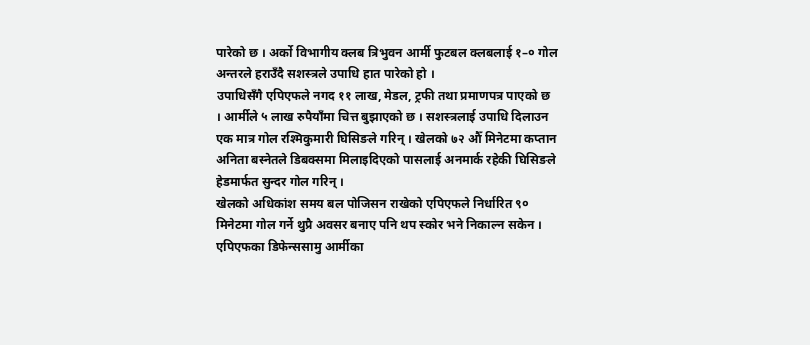पारेको छ । अर्को विभागीय क्लब त्रिभुवन आर्मी फुटबल क्लबलाई १–० गोल अन्तरले हराउँदै सशस्त्रले उपाधि हात पारेको हो ।
उपाधिसँगै एपिएफले नगद ११ लाख, मेडल, ट्रफी तथा प्रमाणपत्र पाएको छ । आर्मीले ५ लाख रुपैयाँमा चित्त बुझाएको छ । सशस्त्रलाई उपाधि दिलाउन एक मात्र गोल रश्मिकुमारी घिसिङले गरिन् । खेलको ७२ औँ मिनेटमा कप्तान अनिता बस्नेतले डिबक्समा मिलाइदिएको पासलाई अनमार्क रहेकी घिसिङले हेडमार्फत सुन्दर गोल गरिन् ।
खेलको अधिकांश समय बल पोजिसन राखेको एपिएफले निर्धारित ९० मिनेटमा गोल गर्ने थुप्रै अवसर बनाए पनि थप स्कोर भने निकाल्न सकेन । एपिएफका डिफेन्ससामु आर्मीका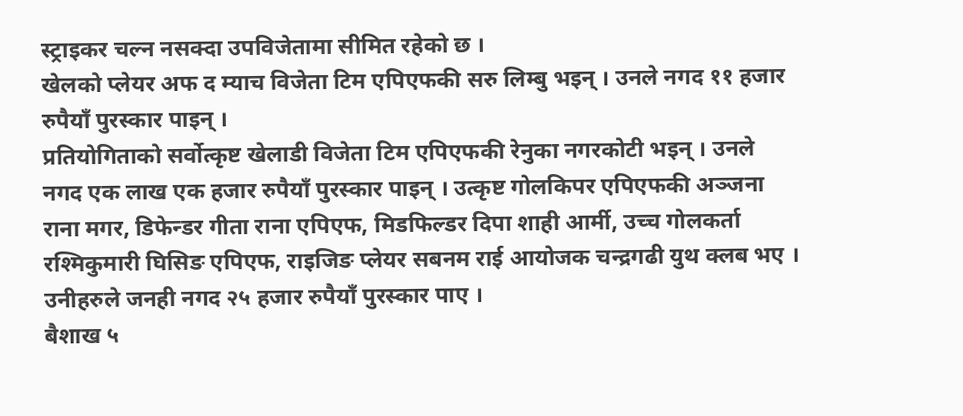स्ट्राइकर चल्न नसक्दा उपविजेतामा सीमित रहेको छ ।
खेलको प्लेयर अफ द म्याच विजेता टिम एपिएफकी सरु लिम्बु भइन् । उनले नगद ११ हजार रुपैयाँ पुरस्कार पाइन् ।
प्रतियोगिताको सर्वोत्कृष्ट खेलाडी विजेता टिम एपिएफकी रेनुका नगरकोटी भइन् । उनले नगद एक लाख एक हजार रुपैयाँ पुरस्कार पाइन् । उत्कृष्ट गोलकिपर एपिएफकी अञ्जना राना मगर, डिफेन्डर गीता राना एपिएफ, मिडफिल्डर दिपा शाही आर्मी, उच्च गोलकर्ता रश्मिकुमारी घिसिङ एपिएफ, राइजिङ प्लेयर सबनम राई आयोजक चन्द्रगढी युथ क्लब भए । उनीहरुले जनही नगद २५ हजार रुपैयाँ पुरस्कार पाए ।
बैशाख ५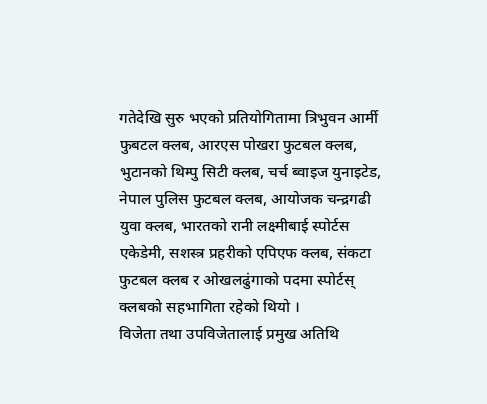गतेदेखि सुरु भएको प्रतियोगितामा त्रिभुवन आर्मी फुबटल क्लब, आरएस पोखरा फुटबल क्लब, भुटानको थिम्पु सिटी क्लब, चर्च ब्वाइज युनाइटेड, नेपाल पुलिस फुटबल क्लब, आयोजक चन्द्रगढी युवा क्लब, भारतको रानी लक्ष्मीबाई स्पोर्टस एकेडेमी, सशस्त्र प्रहरीको एपिएफ क्लब, संकटा फुटबल क्लब र ओखलढुंगाको पदमा स्पोर्टस् क्लबको सहभागिता रहेको थियो ।
विजेता तथा उपविजेतालाई प्रमुख अतिथि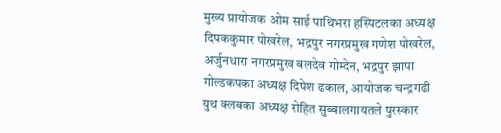मुख्य प्रायोजक ओम साई पाथिभरा हस्पिटलका अध्यक्ष दिपककुमार पोखरेल, भद्रपुर नगरप्रमुख गणेश पोखरेल, अर्जुनधारा नगरप्रमुख बलदेव गोम्देन, भद्रपुर झापा गोल्डकपका अध्यक्ष दिपेश ढकाल, आयोजक चन्द्रगढी युथ क्लबका अध्यक्ष रोहित सुब्बालगायतले पुरस्कार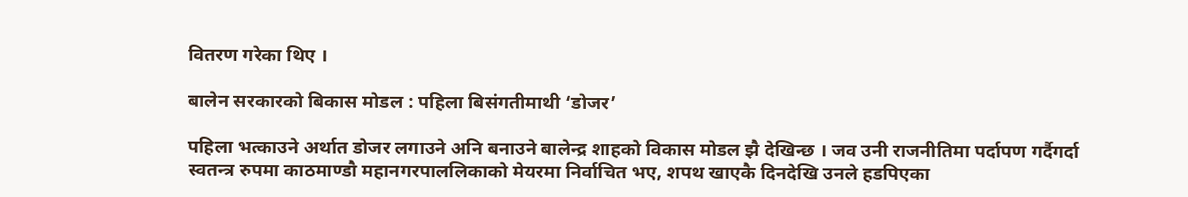वितरण गरेका थिए ।

बालेन सरकारको बिकास मोडल : पहिला बिसंगतीमाथी ‘डोजर’

पहिला भत्काउने अर्थात डोजर लगाउने अनि बनाउने बालेन्द्र शाहको विकास मोडल झै देखिन्छ । जव उनी राजनीतिमा पर्दापण गर्दैगर्दा स्वतन्त्र रुपमा काठमाण्डौ महानगरपाललिकाको मेयरमा निर्वाचित भए, शपथ खाएकै दिनदेखि उनले हडपिएका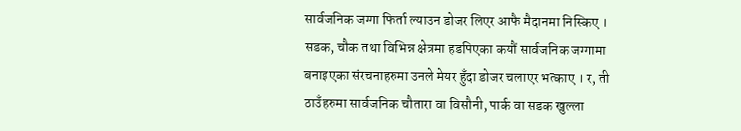सार्वजनिक जग्गा फिर्ता ल्याउन डोजर लिएर आफै मैदानमा निस्किए । सडक, चौक तथा विभिन्न क्षेत्रमा हडपिएका कयौं सार्वजनिक जग्गामा बनाइएका संरचनाहरुमा उनले मेयर हुँदा डोजर चलाएर भत्काए । र, ती ठाउँहरुमा सार्वजनिक चौतारा वा विसौनी, पार्क वा सडक खुल्ला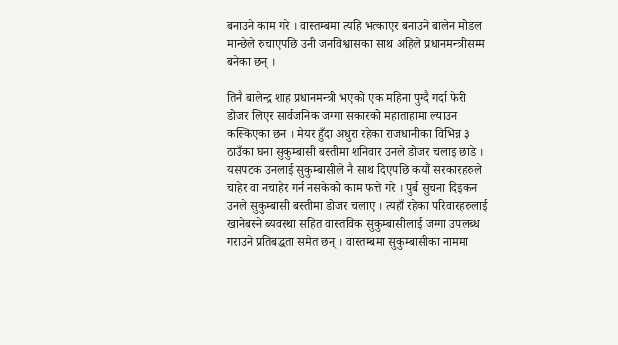बनाउने काम गरे । वास्तम्बमा त्यहि भत्काएर बनाउने बालेन मोडल मान्छेले रुचाएपछि उनी जनविश्वासका साथ अहिले प्रधानमन्त्रीसम्म बनेका छन् ।

तिनै बालेन्द्र शाह प्रधानमन्त्री भएको एक महिना पुग्दै गर्दा फेरी डोजर लिएर सार्वजनिक जग्गा सकारको महाताहामा ल्याउन कस्किएका छन । मेयर हुँदा अधुरा रहेका राजधानीका विभिन्न ३ ठाउँका घना सुकुम्बासी बस्तीमा शनिवार उनले डोजर चलाइ छाडे । यसपटक उनलाई सुकुम्बासीले नै साथ दिएपछि कयौं सरकारहरुले चाहेर वा नचाहेर गर्न नसकेको काम फत्ते गरे । पुर्ब सुचना दिइकन उनले सुकुम्बासी बस्तीमा डोजर चलाए । त्यहाँ रहेका परिवारहरुलाई खानेबस्ने ब्यवस्था सहित वास्तविक सुकुम्बासीलाई जग्गा उपलब्ध गराउने प्रतिबद्धता समेत छन् । वास्तम्बमा सुकुम्बासीका नाममा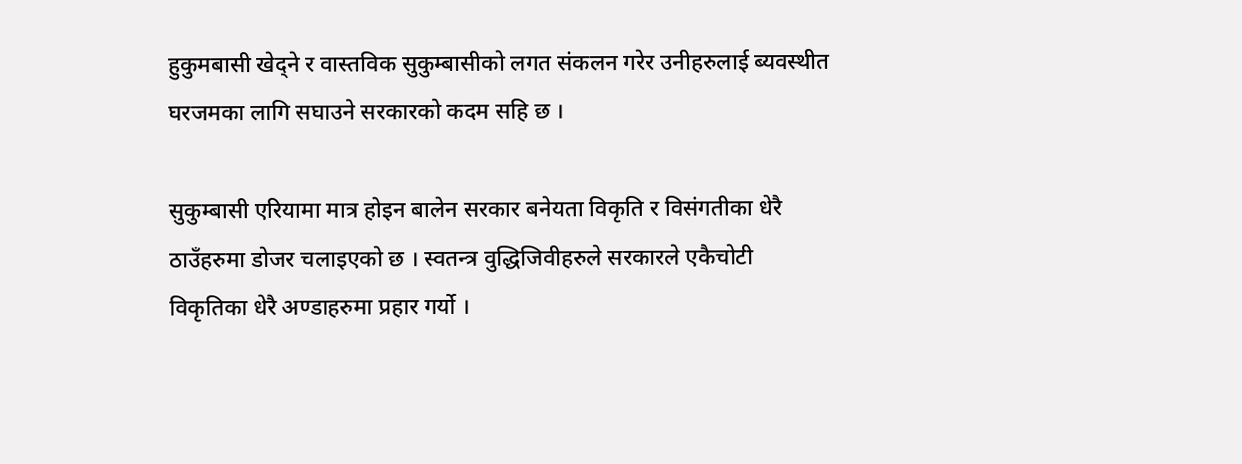हुकुमबासी खेद्ने र वास्तविक सुकुम्बासीको लगत संकलन गरेर उनीहरुलाई ब्यवस्थीत घरजमका लागि सघाउने सरकारको कदम सहि छ ।

सुकुम्बासी एरियामा मात्र होइन बालेन सरकार बनेयता विकृति र विसंगतीका धेरै ठाउँहरुमा डोजर चलाइएको छ । स्वतन्त्र वुद्धिजिवीहरुले सरकारले एकैचोटी विकृतिका धेरै अण्डाहरुमा प्रहार गर्यो ।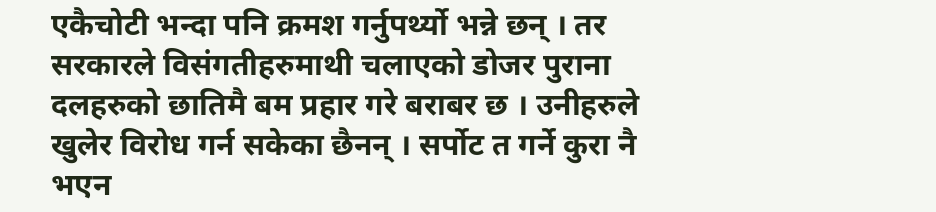एकैचोटी भन्दा पनि क्रमश गर्नुपर्थ्यो भन्ने छन् । तर सरकारले विसंगतीहरुमाथी चलाएको डोजर पुराना दलहरुको छातिमै बम प्रहार गरे बराबर छ । उनीहरुले खुलेर विरोध गर्न सकेका छैनन् । सर्पोट त गर्ने कुरा नै भएन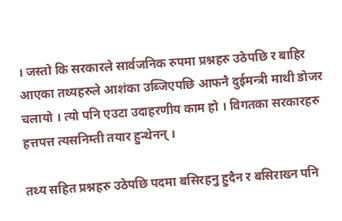। जस्तो कि सरकारले सार्वजनिक रुपमा प्रश्नहरु उठेपछि र बाहिर आएका तथ्यहरुले आशंका उब्जिएपछि आफनै दुईमन्त्री माथी डोजर चलायो । त्यो पनि एउटा उदाहरणीय काम हो । विगतका सरकारहरु हत्तपत्त त्यसनिम्ती तयार हुन्थेनन् ।

तथ्य सहित प्रश्नहरु उठेपछि पदमा बसिरहनु हुदैन र बसिराख्न पनि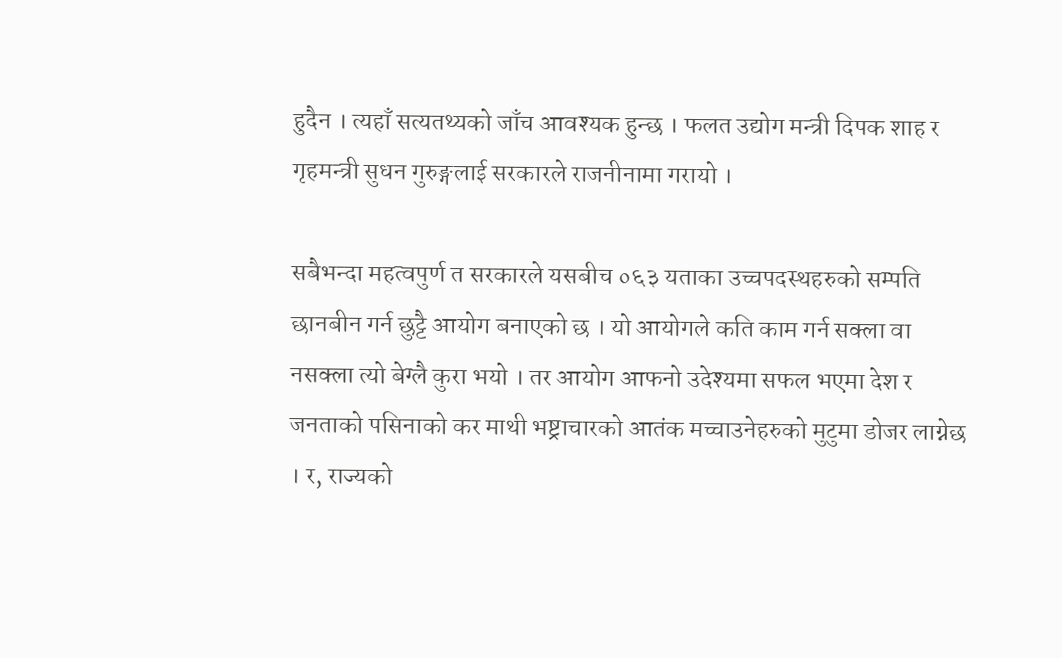हुदैन । त्यहाँ सत्यतथ्यको जाँच आवश्यक हुन्छ । फलत उद्योग मन्त्री दिपक शाह र गृहमन्त्री सुधन गुरुङ्गलाई सरकारले राजनीनामा गरायो ।

सबैभन्दा महत्वपुर्ण त सरकारले यसबीच ०६३ यताका उच्चपदस्थहरुको सम्पति छानबीन गर्न छुट्टै आयोग बनाएको छ । यो आयोगले कति काम गर्न सक्ला वा नसक्ला त्यो बेग्लै कुरा भयो । तर आयोग आफनो उदेश्यमा सफल भएमा देश र जनताको पसिनाको कर माथी भष्ट्राचारको आतंक मच्चाउनेहरुको मुटुमा डोजर लाग्नेछ । र, राज्यको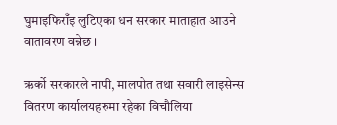घुमाइफिराँइ लुटिएका धन सरकार माताहात आउने वातावरण वन्नेछ ।

ऋर्को सरकारले नापी, मालपोत तथा सवारी लाइसेन्स वितरण कार्यालयहरुमा रहेका विचौलिया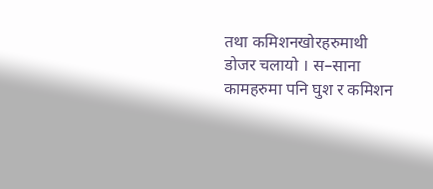तथा कमिशनखोरहरुमाथी डोजर चलायो । स–साना कामहरुमा पनि घुश र कमिशन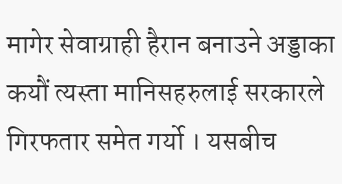मागेर सेवाग्राही हैरान बनाउने अड्डाका कयौं त्यस्ता मानिसहरुलाई सरकारले गिरफतार समेत गर्यो । यसबीच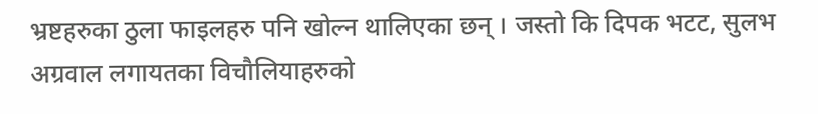भ्रष्टहरुका ठुला फाइलहरु पनि खोल्न थालिएका छन् । जस्तो कि दिपक भटट, सुलभ अग्रवाल लगायतका विचौलियाहरुको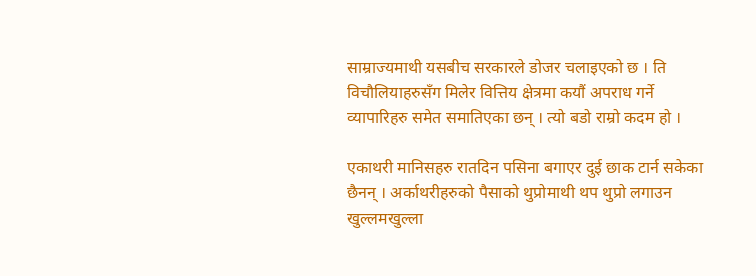साम्राज्यमाथी यसबीच सरकारले डोजर चलाइएको छ । ति विचौलियाहरुसँग मिलेर वित्तिय क्षेत्रमा कयौं अपराध गर्ने व्यापारिहरु समेत समातिएका छन् । त्यो बडो राम्रो कदम हो ।

एकाथरी मानिसहरु रातदिन पसिना बगाएर दुई छाक टार्न सकेका छैनन् । अर्काथरीहरुको पैसाको थुप्रोमाथी थप थुप्रो लगाउन खुल्लमखुल्ला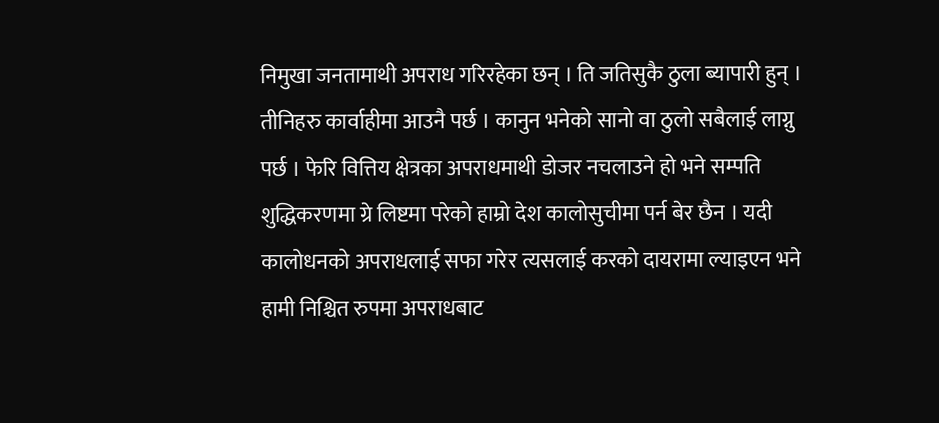निमुखा जनतामाथी अपराध गरिरहेका छन् । ति जतिसुकै ठुला ब्यापारी हुन् । तीनिहरु कार्वाहीमा आउनै पर्छ । कानुन भनेको सानो वा ठुलो सबैलाई लाग्नु पर्छ । फेरि वित्तिय क्षेत्रका अपराधमाथी डोजर नचलाउने हो भने सम्पति शुद्धिकरणमा ग्रे लिष्टमा परेको हाम्रो देश कालोसुचीमा पर्न बेर छैन । यदी कालोधनको अपराधलाई सफा गरेर त्यसलाई करको दायरामा ल्याइएन भने हामी निश्चित रुपमा अपराधबाट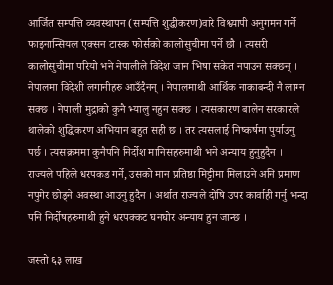आर्जित सम्पत्ति व्यवस्थापन (सम्पत्ति शुद्धीकरण)वारे विश्व्यापी अनुगमन गर्ने फाइनान्सियल एक्सन टास्क फोर्सको कालोसुचीमा पर्ने छौ । त्यसरी कालोसुचीमा परियो भने नेपालीले विदेश जान भिषा सकेत नपाउन सक्छन् । नेपालमा विदेशी लगानीहरु आउँदैनन् । नेपालमाथी आर्थिक नाकाबन्दी नै लाग्न सक्छ । नेपाली मुद्राको कुनै भ्यालु नहुन सक्छ । त्यसकारण बालेन सरकारले थालेको शुद्धिकरण अभियान बहुत सही छ । तर त्यसलाई निष्कर्षमा पुर्याउनु पर्छ । त्यसक्रममा कुनैपनि निर्दोश मानिसहरुमाथी भने अन्याय हुनुहुदैन । राज्यले पहिले धरपकड गर्ने, उसको मान प्रतिष्ठा मिट्टीमा मिलाउने अनि प्रमाण नपुगेर छोड्ने अवस्था आउनु हुदैन । अर्थात राज्यले दोषि उपर कार्वाही गर्नु भन्दा पनि निर्दोषहरुमाथी हुने धरपक्कट घनघोर अन्याय हुन जान्छ ।

जस्तो ६३ लाख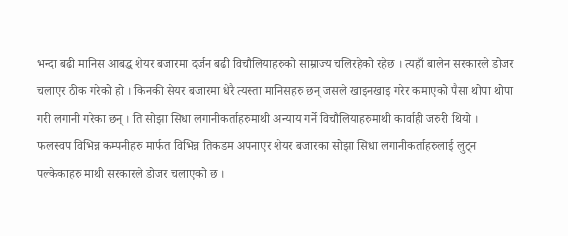भन्दा बढी मानिस आबद्ध शेयर बजारमा दर्जन बढी विचौलियाहरुको साम्राज्य चलिरहेको रहेछ । त्यहाँ बालेन सरकारले डोजर चलाएर ठीक गरेको हो । किनकी सेयर बजारमा धेरै त्यस्ता मानिसहरु छन् जसले खाइनखाइ गरेर कमाएको पैसा थोपा थोपा गरी लगानी गरेका छन् । ति सोझा सिधा लगानीकर्ताहरुमाथी अन्याय गर्ने विचौलियाहरुमाथी कार्वाही जरुरी थियो । फलस्वप विभिन्न कम्पनीहरु मार्फत विभिन्न तिकडम अपनाएर शेयर बजारका सोझा सिधा लगानीकर्ताहरुलाई लुट्न पल्केकाहरु माथी सरकारले डोजर चलाएको छ ।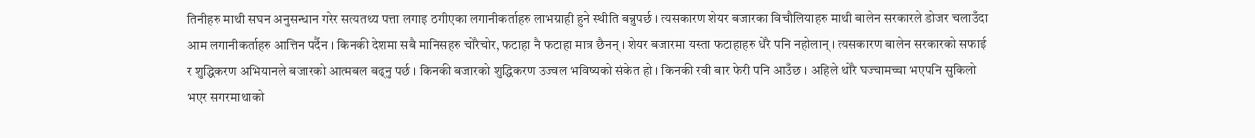तिनीहरु माथी सघन अनुसन्धान गरेर सत्यतथ्य पत्ता लगाइ ठगीएका लगानीकर्ताहरु लाभग्राही हुने स्थीति बन्नुपर्छ । त्यसकारण शेयर बजारका विचौलियाहरु माथी बालेन सरकारले डोजर चलाउँदा आम लगानीकर्ताहरु आत्तिन पर्दैन । किनकी देशमा सबै मानिसहरु चोरैचोर, फटाहा नै फटाहा मात्र छैनन् । शेयर बजारमा यस्ता फटाहाहरु धेरै पनि नहोलान् । त्यसकारण बालेन सरकारको सफाई र शुद्धिकरण अभियानले बजारको आत्मबल बढ्नु पर्छ । किनकी बजारको शुद्धिकरण उज्वल भविष्यको संकेत हो । किनकी रवी बार फेरी पनि आउँछ । अहिले थोरै घज्चामच्चा भएपनि सुकिलो भएर सगरमाथाको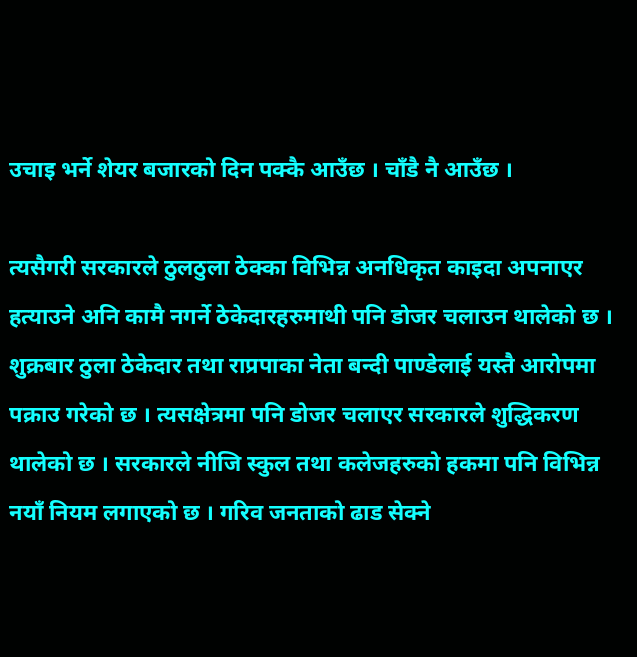उचाइ भर्ने शेयर बजारको दिन पक्कै आउँछ । चाँडै नै आउँछ ।

त्यसैगरी सरकारले ठुलठुला ठेक्का विभिन्न अनधिकृत काइदा अपनाएर हत्याउने अनि कामै नगर्ने ठेकेदारहरुमाथी पनि डोजर चलाउन थालेको छ । शुक्रबार ठुला ठेकेदार तथा राप्रपाका नेता बन्दी पाण्डेलाई यस्तै आरोपमा पक्राउ गरेको छ । त्यसक्षेत्रमा पनि डोजर चलाएर सरकारले शुद्धिकरण थालेको छ । सरकारले नीजि स्कुल तथा कलेजहरुको हकमा पनि विभिन्न नयाँ नियम लगाएको छ । गरिव जनताको ढाड सेक्ने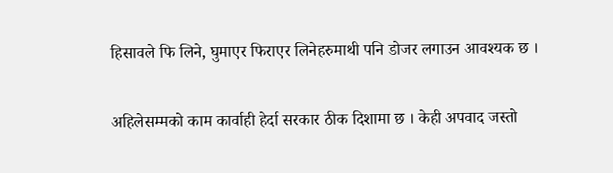हिसावले फि लिने, घुमाएर फिराएर लिनेहरुमाथी पनि डोजर लगाउन आवश्यक छ ।

अहिलेसम्मको काम कार्वाही हेर्दा सरकार ठीक दिशामा छ । केही अपवाद जस्तो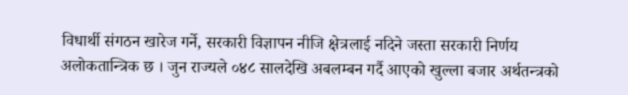विधार्थी संगठन खारेज गर्ने, सरकारी विज्ञापन नीजि क्षेत्रलाई नदिने जस्ता सरकारी निर्णय अलोकतान्त्रिक छ । जुन राज्यले ०४८ सालदेखि अबलम्बन गर्दै आएको खुल्ला बजार अर्थतन्त्रको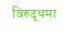विरुद्धमा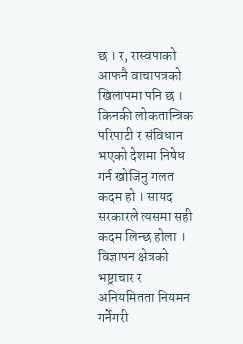छ । र, रास्वपाको आफनै वाचापत्रको खिलापमा पनि छ । किनकी लोकतान्त्रिक परिपाटी र संविधान भएको देशमा निषेध गर्न खोजिनु गलत कदम हो । सायद सरकारले त्यसमा सही कदम लिन्छ होला । विज्ञापन क्षेत्रको भष्ट्राचार र अनियमितता नियमन गर्नेगरी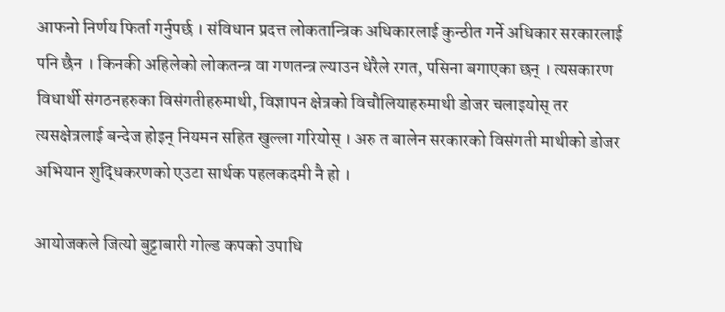आफनो निर्णय फिर्ता गर्नुपर्छ । संविधान प्रदत्त लोकतान्त्रिक अधिकारलाई कुन्ठीत गर्ने अधिकार सरकारलाई पनि छैन । किनकी अहिलेको लोकतन्त्र वा गणतन्त्र ल्याउन धेरैले रगत, पसिना बगाएका छन् । त्यसकारण विधार्थी संगठनहरुका विसंगतीहरुमाथी, विज्ञापन क्षेत्रको विचौलियाहरुमाथी डोजर चलाइयोस् तर त्यसक्षेत्रलाई बन्देज होइन् नियमन सहित खुल्ला गरियोस् । अरु त बालेन सरकारको विसंगती माथीको डोजर अभियान शुद्धिकरणको एउटा सार्थक पहलकदमी नै हो ।

आयोजकले जित्यो बुट्टाबारी गोल्ड कपको उपाधि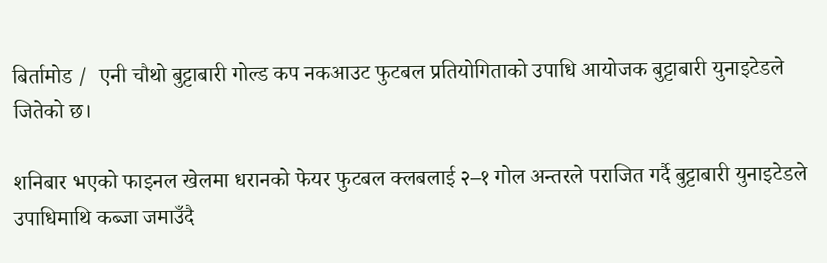बिर्तामोड /  एनी चौथो बुट्टाबारी गोल्ड कप नकआउट फुटबल प्रतियोगिताको उपाधि आयोजक बुट्टाबारी युनाइटेडले जितेको छ।

शनिबार भएको फाइनल खेलमा धरानको फेयर फुटबल क्लबलाई २–१ गोल अन्तरले पराजित गर्दै बुट्टाबारी युनाइटेडले उपाधिमाथि कब्जा जमाउँदै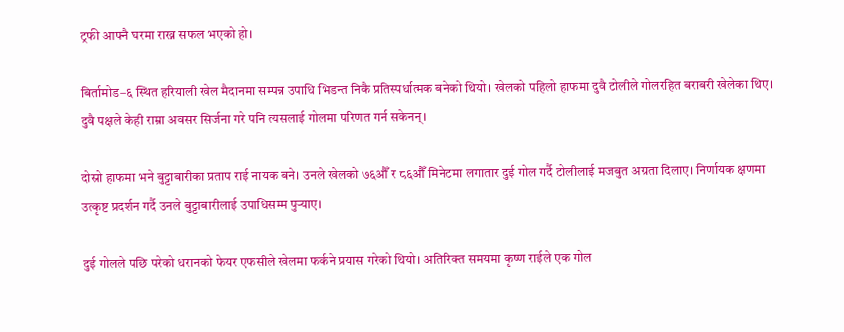ट्रफी आफ्नै घरमा राख्न सफल भएको हो।

बिर्तामोड–६ स्थित हरियाली खेल मैदानमा सम्पन्न उपाधि भिडन्त निकै प्रतिस्पर्धात्मक बनेको थियो। खेलको पहिलो हाफमा दुवै टोलीले गोलरहित बराबरी खेलेका थिए। दुवै पक्षले केही राम्रा अवसर सिर्जना गरे पनि त्यसलाई गोलमा परिणत गर्न सकेनन्।

दोस्रो हाफमा भने बुट्टाबारीका प्रताप राई नायक बने। उनले खेलको ७६औँ र ८६औँ मिनेटमा लगातार दुई गोल गर्दै टोलीलाई मजबुत अग्रता दिलाए। निर्णायक क्षणमा उत्कृष्ट प्रदर्शन गर्दै उनले बुट्टाबारीलाई उपाधिसम्म पुर्‍याए।

दुई गोलले पछि परेको धरानको फेयर एफसीले खेलमा फर्कने प्रयास गरेको थियो। अतिरिक्त समयमा कृष्ण राईले एक गोल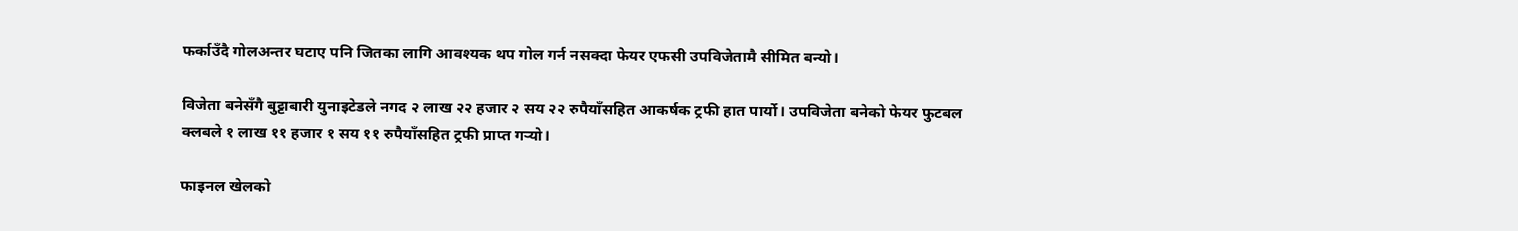फर्काउँदै गोलअन्तर घटाए पनि जितका लागि आवश्यक थप गोल गर्न नसक्दा फेयर एफसी उपविजेतामै सीमित बन्यो।

विजेता बनेसँगै बुट्टाबारी युनाइटेडले नगद २ लाख २२ हजार २ सय २२ रुपैयाँसहित आकर्षक ट्रफी हात पार्यो। उपविजेता बनेको फेयर फुटबल क्लबले १ लाख ११ हजार १ सय ११ रुपैयाँसहित ट्रफी प्राप्त गर्‍यो।

फाइनल खेलको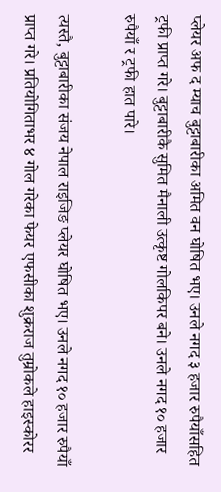प्लेयर अफ द म्याच बुट्टाबारीका अमित वन घोषित भए। उनले नगद ३ हजार रुपैयाँसहित ट्रफी प्राप्त गरे। बुट्टाबारीकै सुमित मैनाली उत्कृष्ट गोलकिपर बने। उनले नगद १० हजार रुपैयाँ र ट्रफी हात पारे।

त्यस्तै, बुट्टाबारीका संजय नेपाल राइजिङ प्लेयर घोषित भए। उनले नगद १० हजार रुपैयाँ प्राप्त गरे। प्रतियोगिताभर ४ गोल गरेका फेयर एफसीका शुक्रराज तुम्रोकले हाइस्कोरर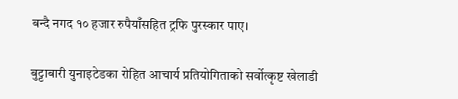बन्दै नगद १० हजार रुपैयाँसहित ट्रफि पुरस्कार पाए।

बुट्टाबारी युनाइटेडका रोहित आचार्य प्रतियोगिताको सर्वोत्कृष्ट खेलाडी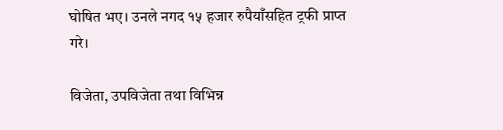घोषित भए। उनले नगद १५ हजार रुपैयाँसहित ट्रफी प्राप्त गरे।

विजेता, उपविजेता तथा विभिन्न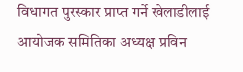विधागत पुरस्कार प्राप्त गर्ने खेलाडीलाई आयोजक समितिका अध्यक्ष प्रविन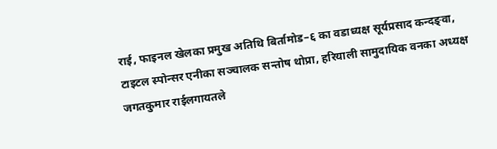राई, फाइनल खेलका प्रमुख अतिथि बिर्तामोड–६ का वडाध्यक्ष सूर्यप्रसाद कन्दङ्वा, टाइटल स्पोन्सर एनीका सञ्चालक सन्तोष थोप्रा, हरियाली सामुदायिक वनका अध्यक्ष जगतकुमार राईलगायतले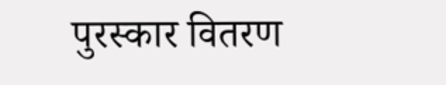पुरस्कार वितरण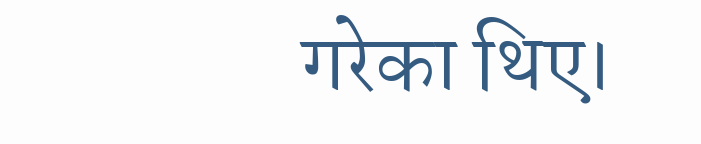गरेका थिए।